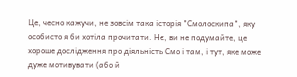Це, чесно кажучи, не зовсім така історія "Смолоскипа", яку особисто я би хотіла прочитати. Нє, ви не подумайте, це хороше дослідження про діяльність Смо і там, і тут, яке може дуже мотивувати (або й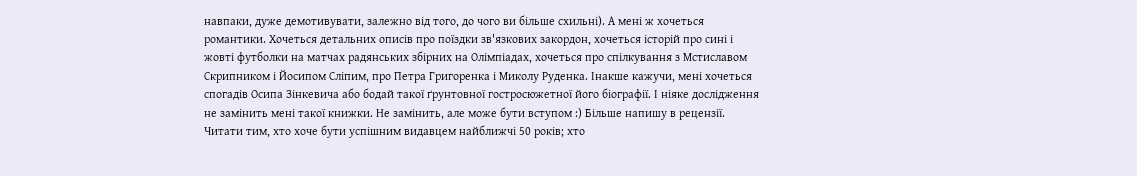навпаки, дуже демотивувати, залежно від того, до чого ви більше схильні). А мені ж хочеться романтики. Хочеться детальних описів про поїздки зв'язкових закордон, хочеться історій про сині і жовті футболки на матчах радянських збірних на Олімпіадах, хочеться про спілкування з Мстиславом Скрипником і Йосипом Сліпим, про Петра Григоренка і Миколу Руденка. Інакше кажучи, мені хочеться спогадів Осипа Зінкевича або бодай такої ґрунтовної гостросюжетної його біографії. І ніяке дослідження не замінить мені такої книжки. Не замінить, але може бути вступом :) Більше напишу в рецензії.
Читати тим, хто хоче бути успішним видавцем найближчі 50 років; хто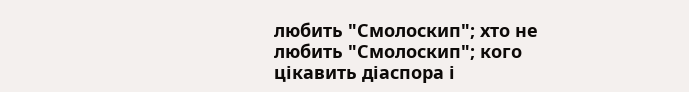любить "Смолоскип"; хто не любить "Смолоскип"; кого цікавить діаспора і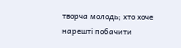творча молодь; хто хоче нарешті побачити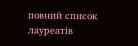повний список лауреатів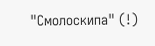"Смолоскипа" (!)